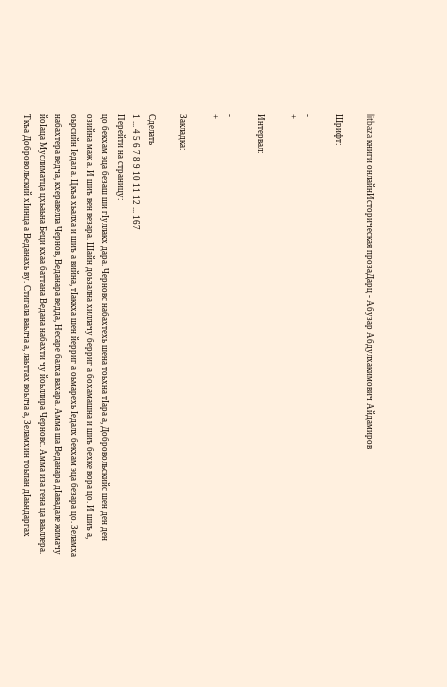litbaza книги онлайнИсторическая прозаДарц - Абузар Абдулхакимович Айдамиров

Шрифт:

-
+

Интервал:

-
+

Закладка:

Сделать
1 ... 4 5 6 7 8 9 10 11 12 ... 167
Перейти на страницу:
цо бекхам эца безаш ши гIуллакх дара. Черновс набахтехь шена тоьхна тIара а, Добровольскийс шен ден ден озийна маж а. И шиъ вен везара. Шайн доьзална хиллачу берриг а бохамашна и шиъ бехке вора цо. И шиъ а, оьрсийн Iедал а. Цкъа хьалха и шиъ а вийна, тIаккха шен йерриг а оьмарехь Iедалх бекхам эца безара цо. Зеламха набахтера ведча, кхеравелла Чернов, Веданара ведда, Несаре балха вахара. Амма ша Веданара дIавадале жимачу йоIаца Муслиматца цхьаьна Беци кхаа баттана Ведана набахти чу йоьллира Черновс. Амма иза гена ца ваьллера. Ткъа Добровольский хIинца а Веданахь ву. Стигала ваьлча а, лаьттах воьлча а, Зеламхин тоьпан дIаьндаргах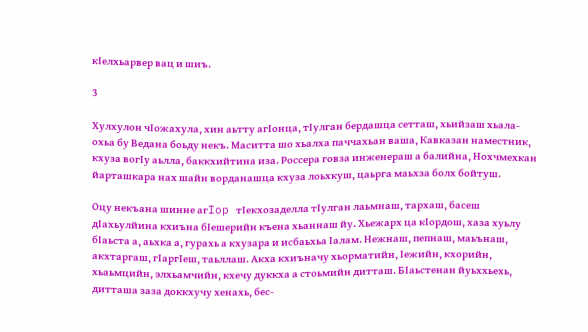кIелхьарвер вац и шиъ.

3

Хулхулон чIожахула, хин аьтту агIонца, тIулган бердашца сетташ, хьийзаш хьала-охьа бу Ведана боьду некъ. Маситта шо хьалха паччахьан ваша, Кавказан наместник, кхуза вогIу аьлла, баккхийтина иза. Россера говза инженераш а балийна, Нохчмехкан йарташкара нах шайн ворданашца кхуза лоьхкуш, цаьрга маьхза болх бойтуш.

Оцу некъана шинне aгIop тIекхозаделла тIулган лаьмнаш, тархаш, басеш дIахьулйина кхиъна бIешерийн къена хьаннаш йу. Хьежарх ца кIордош, хаза хуьлу бIаьста а, аьхка а, гурахь а кхузара и исбаьхьа Iалам. Нежнаш, пепнаш, маьънаш, акхтаргаш, гIаргIеш, таьллаш. Акха кхиъначу хьорматийн, Iежийн, кхорийн, хьаьмцийн, элхьамчийн, кхечу дуккха а стоьмийн дитташ. БIаьстенан йуьххьехь, дитташа заза доккхучу хенахь, бес-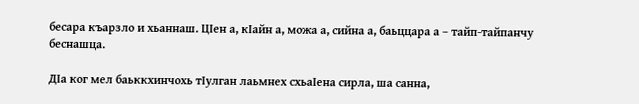бесара къарзло и хьаннаш. ЦIен а, кIайн а, можа а, сийна а, баьццара а – тайп-тайпанчу беснашца.

ДIа ког мел баьккхинчохь тIулган лаьмнех схьаIена сирла, ша санна,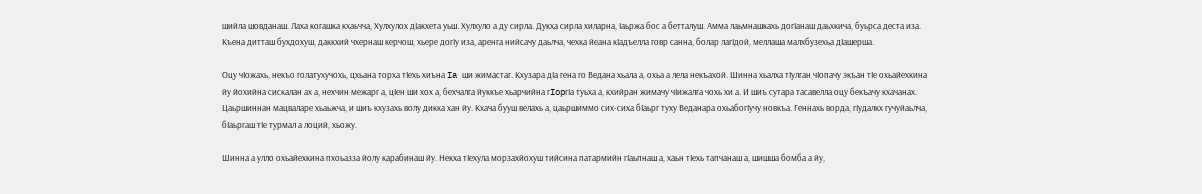шийла шовданаш. Лаха когашка кхаьчча, Хулхулох дIакхета уьш. Хулхуло а ду сирла. Дукха сирла хиларна, Iаьржа бос а бетталуш. Амма лаьмнашкахь догIанаш даьхкича, буьрса деста иза. Къена дитташ бухдохуш, даккхий чхернаш керчош, хьере догIу иза, аренга нийсачу даьлча, чехка йеана кIадъелла говр санна, болар лагIдой, меллаша малхбузехьа дIашерша.

Оцу чIожахь, некъо голатухучохь, цхьана торха тIехь хиъна Ia ши жимастаг. Кхузара дIа гена гo Ведана хьала а, охьа а лела некъахой. Шинна хьалха тIулган чIопачу экъан тIе охьайехкина йу йохийна сискалан ах а, нехчин межарг а, цIен ши хох а, бехчалга йуккъе хьарчийна гIopгIа туьха а, кхийран жимачу чIижалга чохь хи а. И шиъ сутара тасавелла оцу бекъачу кхачанах. Цаьршиннан мацваларе хьаьжча, и шиъ кхузахь волу дикка хан йу. Кхача бууш велахь а, цаьршиммо сих-сиха бIаьрг туху Веданара охьабогIучу новкъа. Геннахь ворда, гIудалкх гучуйаьлча, бIаьргаш тIе турмал а лоций, хьожу.

Шинна а улло охьайехкина пхоьазза йолу карабинаш йу. Некха тIехула морзахйохуш тийсина патармийн гIаьпнаш а, хаьн тIехь тапчанаш а, шишша бомба а йу,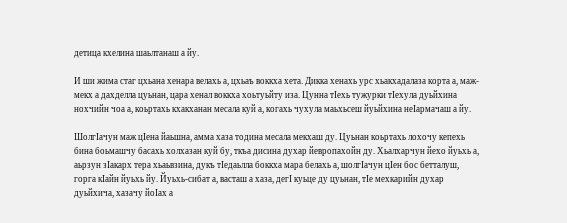детица кхелина шаьлтанаш а йу.

И ши жима стаг цхьана хенара велахь а, цхьаъ воккха хета. Дикка хенахь урс хьакхадалаза корта а, маж-мекх а дахделла цуьнан, цара хенал воккха хоьтуьйту иза. Цунна тIехь тужурки тIехула дуьйхина нохчийн чоа а, коьртахь кхакханан месала куй а, когахь чухула маьхьсеш йуьйхина неIармачаш а йу.

ШолгIачун маж цIена йаьшна, амма хаза тодина месала мекхаш ду. Цуьнан коьртахь лохочу кепехь бина боьмашчу басахь холхазан куй бу, ткъа дисина духар йевропахойн ду. Хьалхарчун йехо йуьхь а, аьрзун зIакарх тера хьаьвзина, дукъ тIедаьлла боккха мара белахь а, шолгIачун цIен бос бетталуш, горга кIайн йуьхь йу. Йуьхь-сибат а, васташ а хаза, дeгI куьце ду цуьнан, тIе мехкарийн духар дуьйхича, хазачу йоIах а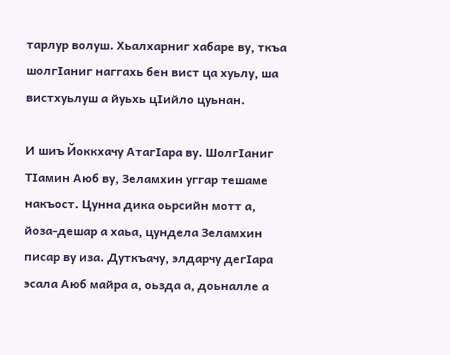тарлур волуш. Хьалхарниг хабаре ву, ткъа шолгIаниг наггахь бен вист ца хуьлу, ша вистхуьлуш а йуьхь цIийло цуьнан.

И шиъ Йоккхачу АтагIара ву. ШолгIаниг ТIамин Аюб ву, Зеламхин уггар тешаме накъост. Цунна дика оьрсийн мотт а, йоза-дешар а хаьа, цундела Зеламхин писар ву иза. Дуткъачу, элдарчу дегIара эсала Аюб майра а, оьзда а, доьналле а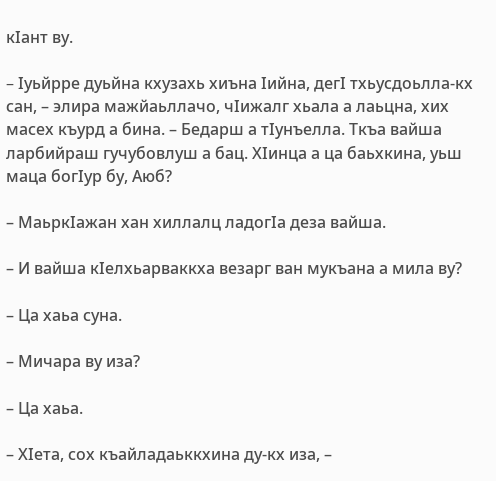кIант ву.

– Iуьйрре дуьйна кхузахь хиъна Iийна, дeгI тхьусдоьлла-кх сан, – элира мажйаьллачо, чIижалг хьала а лаьцна, хих масех къурд а бина. – Бедарш а тIунъелла. Ткъа вайша ларбийраш гучубовлуш а бац. ХIинца а ца баьхкина, уьш маца богIур бу, Аюб?

– МаьркIажан хан хиллалц ладогIа деза вайша.

– И вайша кIелхьарваккха везарг ван мукъана а мила ву?

– Ца хаьа суна.

– Мичара ву иза?

– Ца хаьа.

– ХIета, сох къайладаьккхина ду-кх иза, –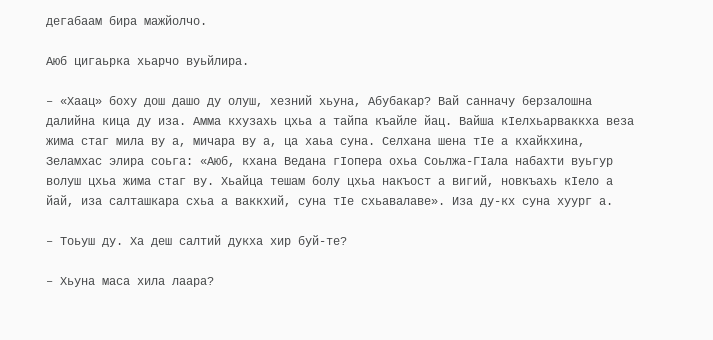дегабаам бира мажйолчо.

Аюб цигаьрка хьарчо вуьйлира.

– «Хаац» боху дош дашо ду олуш, хезний хьуна, Абубакар? Вай санначу берзалошна далийна кица ду иза. Амма кхузахь цхьа а тайпа къайле йац. Вайша кIелхьарваккха веза жима стаг мила ву а, мичара ву а, ца хаьа суна. Селхана шена тIе а кхайкхина, Зеламхас элира соьга: «Аюб, кхана Ведана гIопера охьа Соьлжа-ГIала набахти вуьгур волуш цхьа жима стаг ву. Хьайца тешам болу цхьа накъост а вигий, новкъахь кIело а йай, иза салташкара схьа а ваккхий, суна тIе схьавалаве». Иза ду-кх суна хуург а.

– Тоьуш ду. Ха деш салтий дукха хир буй-те?

– Хьуна маса хила лаара?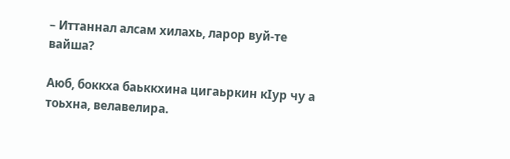– Иттаннал алсам хилахь, ларор вуй-те вайша?

Аюб, боккха баьккхина цигаьркин кIур чу а тоьхна, велавелира.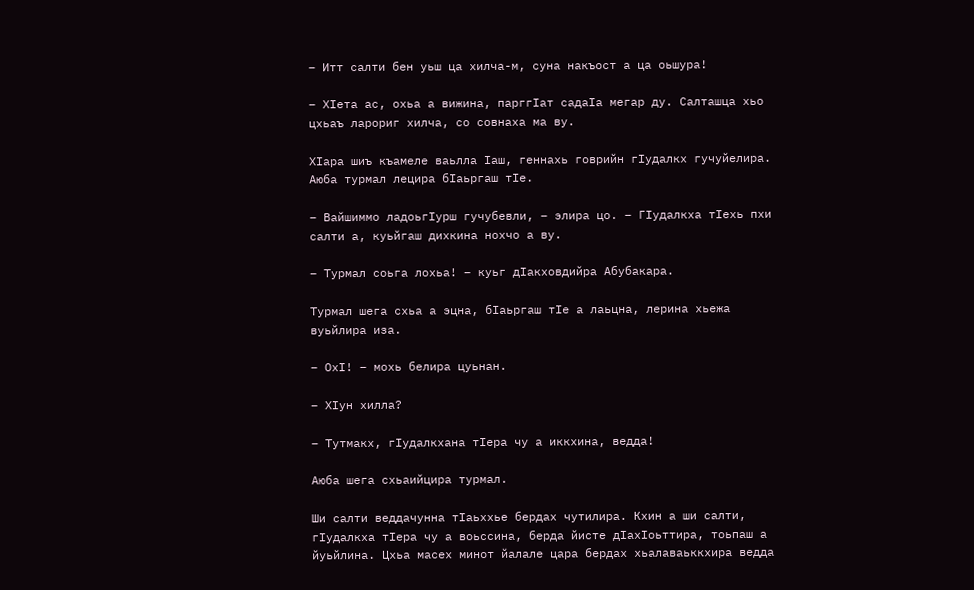– Итт салти бен уьш ца хилча-м, суна накъост а ца оьшура!

– ХIета ас, охьа а вижина, парггIат садаIа мегар ду. Салташца хьо цхьаъ ларориг хилча, со совнаха ма ву.

ХIара шиъ къамеле ваьлла Iаш, геннахь говрийн гIудалкх гучуйелира. Аюба турмал лецира бIаьргаш тIе.

– Вайшиммо ладоьгIурш гучубевли, – элира цо. – ГIудалкха тIехь пхи салти а, куьйгаш дихкина нохчо а ву.

– Турмал соьга лохьа! – куьг дIакховдийра Абубакара.

Турмал шега схьа а эцна, бIаьргаш тIе а лаьцна, лерина хьежа вуьйлира иза.

– ОхI! – мохь белира цуьнан.

– ХIун хилла?

– Тутмакх, гIудалкхана тIера чу а иккхина, ведда!

Аюба шега схьаийцира турмал.

Ши салти веддачунна тIаьххье бердах чутилира. Кхин а ши салти, гIудалкха тIера чу а воьссина, берда йисте дIахIоьттира, тоьпаш а йуьйлина. Цхьа масех минот йалале цара бердах хьалаваьккхира ведда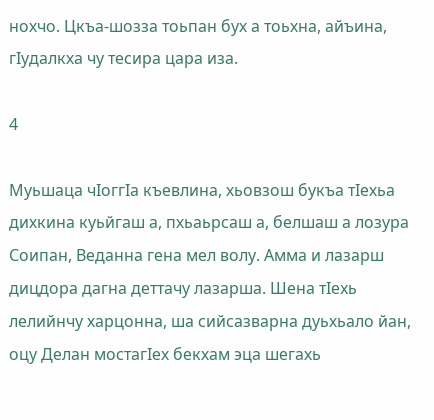нохчо. Цкъа-шозза тоьпан бух а тоьхна, айъина, гIудалкха чу тесира цара иза.

4

Муьшаца чIоггIа къевлина, хьовзош букъа тIехьа дихкина куьйгаш а, пхьаьрсаш а, белшаш а лозура Соипан, Веданна гена мел волу. Амма и лазарш дицдора дагна деттачу лазарша. Шена тIеxь лелийнчу харцонна, ша сийсазварна дуьхьало йан, оцу Делан мостагIех бекхам эца шегахь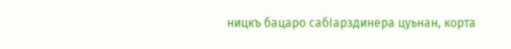ницкъ бацаро сабIарздинера цуьнан, корта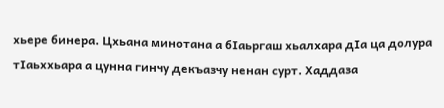хьере бинера. Цхьана минотана а бIаьргаш хьалхара дIа ца долура тIаьххьара а цунна гинчу декъазчу ненан сурт. Хаддаза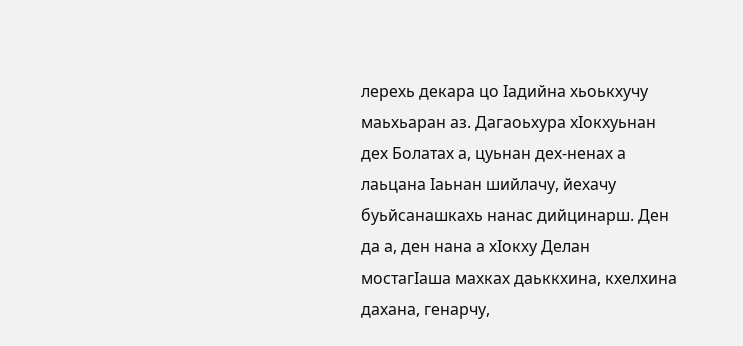лерехь декара цо Iадийна хьоькхучу маьхьаран аз. Дагаоьхура xIокxуьнан дех Болатах а, цуьнан дех-ненах а лаьцана Iаьнан шийлачу, йехачу буьйсанашкахь нанас дийцинарш. Ден да а, ден нана а хIокху Делан мостагIаша махках даьккхина, кхелхина дахана, генарчу,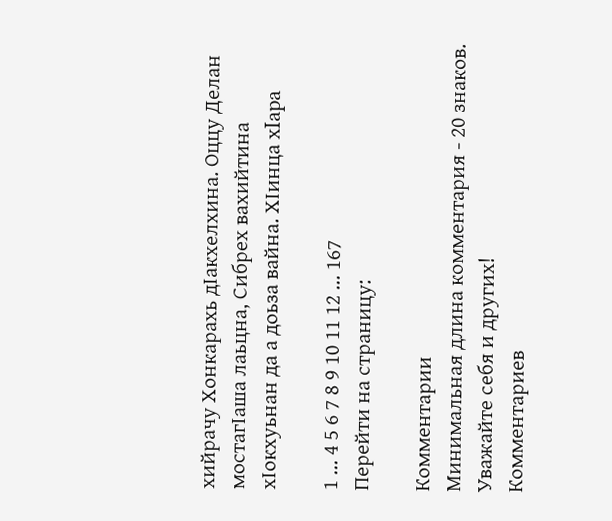хийрачу Хонкарахь дIакхелхина. Оццу Делан мостагIаша лаьцна, Сибрех вахийтина хIокхуьнан да а доьза вайна. ХIинца хIapa

1 ... 4 5 6 7 8 9 10 11 12 ... 167
Перейти на страницу:

Комментарии
Минимальная длина комментария - 20 знаков. Уважайте себя и других!
Комментариев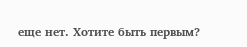еще нет. Хотите быть первым?